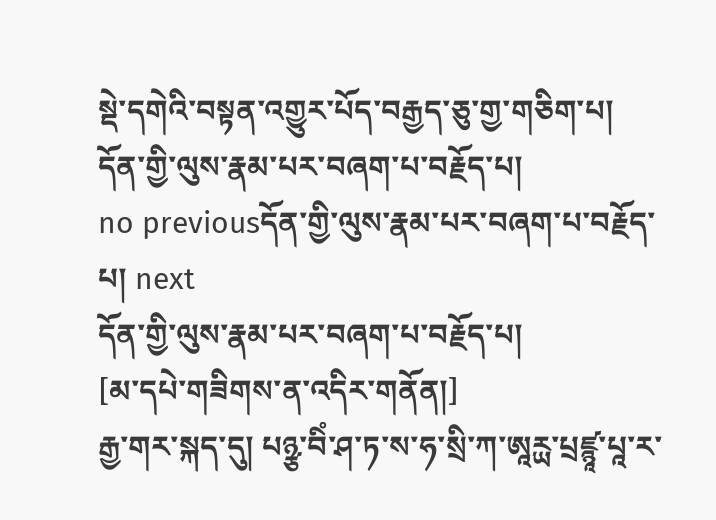སྡེ་དགེའི་བསྟན་འགྱུར་པོད་བརྒྱད་ཅུ་གྱ་གཅིག་པ།
དོན་གྱི་ལུས་རྣམ་པར་བཞག་པ་བརྗོད་པ།
no previousདོན་གྱི་ལུས་རྣམ་པར་བཞག་པ་བརྗོད་པ། next
དོན་གྱི་ལུས་རྣམ་པར་བཞག་པ་བརྗོད་པ།
[མ་དཔེ་གཟིགས་ན་འདིར་གནོན།]
རྒྱ་གར་སྐད་དུ། པཉྩ་བིཾ་ཤ་ཏ་ས་ཧ་སྲི་ཀ་ཨཱཪྻ་པྲཛྙཱ་པཱ་ར་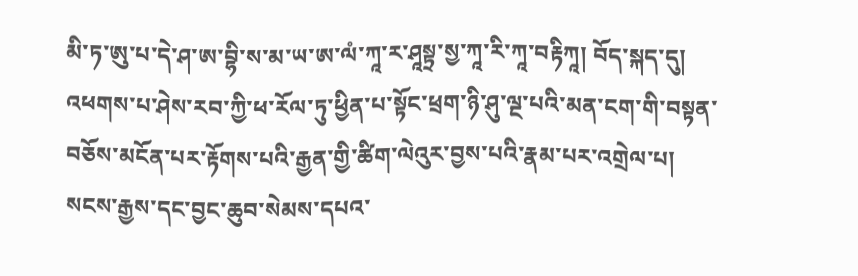མི་ཏ་ཨུ་པ་དེ་ཤ་ཨ་བྷི་ས་མ་ཡ་ཨ་ལཾ་ཀཱ་ར་ཤཱསྟྲ་སྱ་ཀཱ་རི་ཀཱ་བརྟིཀཱ། བོད་སྐད་དུ། འཕགས་པ་ཤེས་རབ་ཀྱི་ཕ་རོལ་ཏུ་ཕྱིན་པ་སྟོང་ཕྲག་ཉི་ཤུ་ལྔ་པའི་མན་ངག་གི་བསྟན་བཅོས་མངོན་པར་རྟོགས་པའི་རྒྱན་གྱི་ཚིག་ལེའུར་བྱས་པའི་རྣམ་པར་འགྲེལ་པ། སངས་རྒྱས་དང་བྱང་ཆུབ་སེམས་དཔའ་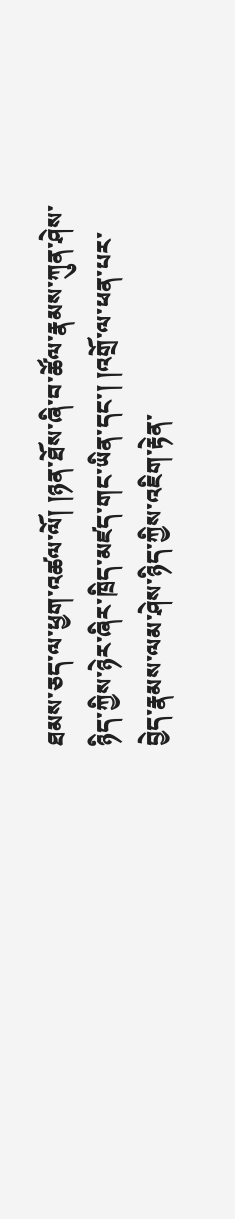ཐམས་ཅད་ལ་ཕྱག་འཚལ་ལོ། །ཉན་ཐོས་ཞི་བ་ཚོལ་རྣམས་ཀུན་ཤེས་ཉིད་ཀྱིས་ཉེར་ཞིར་ཁྲིད་མཛད་གང་ཡིན་དང་། །འགྲོ་ལ་ཕན་པར་བྱེད་རྣམས་ལམ་ཤེས་ཉིད་ཀྱིས་འཇིག་རྟེན་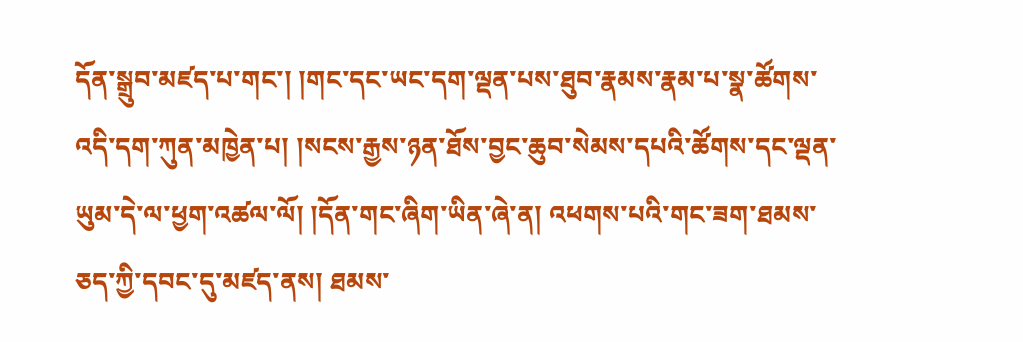དོན་སྒྲུབ་མཛད་པ་གང་། །གང་དང་ཡང་དག་ལྡན་པས་ཐུབ་རྣམས་རྣམ་པ་སྣ་ཚོགས་འདི་དག་ཀུན་མཁྱེན་པ། །སངས་རྒྱས་ཉན་ཐོས་བྱང་ཆུབ་སེམས་དཔའི་ཚོགས་དང་ལྡན་ཡུམ་དེ་ལ་ཕྱག་འཚལ་ལོ། །དོན་གང་ཞིག་ཡིན་ཞེ་ན། འཕགས་པའི་གང་ཟག་ཐམས་ཅད་ཀྱི་དབང་དུ་མཛད་ནས། ཐམས་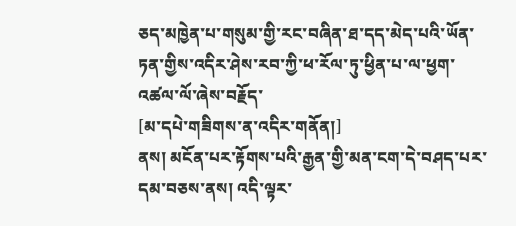ཅད་མཁྱེན་པ་གསུམ་གྱི་རང་བཞིན་ཐ་དད་མེད་པའི་ཡོན་ཏན་གྱིས་འདིར་ཤེས་རབ་ཀྱི་ཕ་རོལ་ཏུ་ཕྱིན་པ་ལ་ཕྱག་འཚལ་ལོ་ཞེས་བརྗོད་
[མ་དཔེ་གཟིགས་ན་འདིར་གནོན།]
ནས། མངོན་པར་རྟོགས་པའི་རྒྱན་གྱི་མན་ངག་དེ་བཤད་པར་དམ་བཅས་ནས། འདི་ལྟར་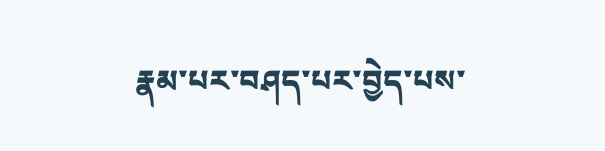རྣམ་པར་བཤད་པར་བྱེད་པས་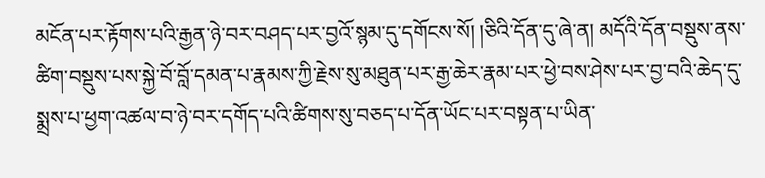མངོན་པར་རྟོགས་པའི་རྒྱན་ཉེ་བར་བཤད་པར་བྱའོ་སྙམ་དུ་དགོངས་སོ། །ཅིའི་དོན་དུ་ཞེ་ན། མདོའི་དོན་བསྡུས་ནས་ཚིག་བསྡུས་པས་སྐྱེ་བོ་བློ་དམན་པ་རྣམས་ཀྱི་རྗེས་སུ་མཐུན་པར་རྒྱ་ཆེར་རྣམ་པར་ཕྱེ་བས་ཤེས་པར་བྱ་བའི་ཆེད་དུ་སྨྲས་པ་ཕྱག་འཚལ་བ་ཉེ་བར་དགོད་པའི་ཚིགས་སུ་བཅད་པ་དོན་ཡོང་པར་བསྟན་པ་ཡིན་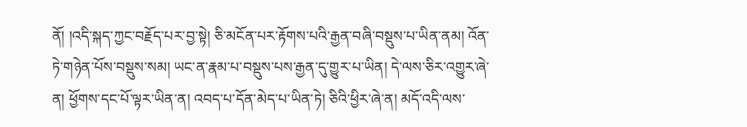ནོ། །འདི་སྐད་ཀྱང་བརྗོད་པར་བྱ་སྟེ། ཅི་མངོན་པར་རྟོགས་པའི་རྒྱན་བཞི་བསྡུས་པ་ཡིན་ནམ། འོན་ཏེ་གཉེན་པོས་བསྡུས་སམ། ཡང་ན་རྣམ་པ་བསྡུས་པས་རྒྱན་དུ་གྱུར་པ་ཡིན། དེ་ལས་ཅིར་འགྱུར་ཞེ་ན། ཕྱོགས་དང་པོ་ལྟར་ཡིན་ན། འབད་པ་དོན་མེད་པ་ཡིན་ཏེ། ཅིའི་ཕྱིར་ཞེ་ན། མདོ་འདི་ལས་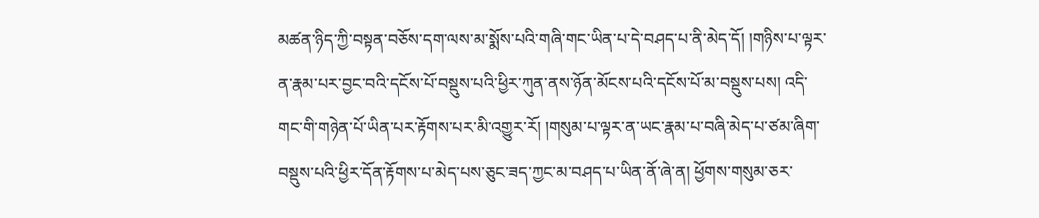མཚན་ཉིད་ཀྱི་བསྟན་བཅོས་དག་ལས་མ་སྨོས་པའི་གཞི་གང་ཡིན་པ་དེ་བཤད་པ་ནི་མེད་དོ། །གཉིས་པ་ལྟར་ན་རྣམ་པར་བྱང་བའི་དངོས་པོ་བསྡུས་པའི་ཕྱིར་ཀུན་ནས་ཉོན་མོངས་པའི་དངོས་པོ་མ་བསྡུས་པས། འདི་གང་གི་གཉེན་པོ་ཡིན་པར་རྟོགས་པར་མི་འགྱུར་རོ། །གསུམ་པ་ལྟར་ན་ཡང་རྣམ་པ་བཞི་མེད་པ་ཙམ་ཞིག་བསྡུས་པའི་ཕྱིར་དོན་རྟོགས་པ་མེད་པས་ཅུང་ཟད་ཀྱང་མ་བཤད་པ་ཡིན་ནོ་ཞེ་ན། ཕྱོགས་གསུམ་ཅར་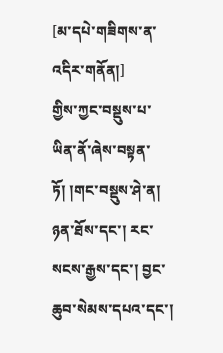[མ་དཔེ་གཟིགས་ན་འདིར་གནོན།]
གྱིས་ཀྱང་བསྡུས་པ་ཡིན་ནོ་ཞེས་བསྟན་ཏོ། །གང་བསྡུས་ཤེ་ན། ཉན་ཐོས་དང་། རང་སངས་རྒྱས་དང་། བྱང་ཆུབ་སེམས་དཔའ་དང་།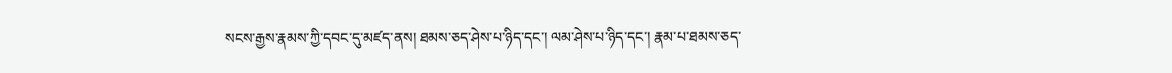སངས་རྒྱས་རྣམས་ཀྱི་དབང་དུ་མཛད་ནས། ཐམས་ཅད་ཤེས་པ་ཉིད་དང་། ལམ་ཤེས་པ་ཉིད་དང་། རྣམ་པ་ཐམས་ཅད་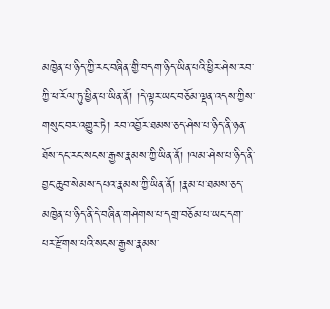མཁྱེན་པ་ཉིད་ཀྱི་རང་བཞིན་གྱི་བདག་ཉིད་ཡིན་པའི་ཕྱིར་ཤེས་རབ་ཀྱི་ཕ་རོལ་ཏུ་ཕྱིན་པ་ཡིན་ནོ། །དེ་ལྟར་ཡང་བཅོམ་ལྡན་འདས་ཀྱིས་གསུང་བར་འགྱུར་ཏེ། རབ་འབྱོར་ཐམས་ཅད་ཤེས་པ་ཉིད་ནི་ཉན་ཐོས་དང་རང་སངས་རྒྱས་རྣམས་ཀྱི་ཡིན་ནོ། །ལམ་ཤེས་པ་ཉིད་ནི་བྱང་ཆུབ་སེམས་དཔའ་རྣམས་ཀྱི་ཡིན་ནོ། །རྣམ་པ་ཐམས་ཅད་མཁྱེན་པ་ཉིད་ནི་དེ་བཞིན་གཤེགས་པ་དགྲ་བཅོམ་པ་ཡང་དག་པར་རྫོགས་པའི་སངས་རྒྱས་རྣམས་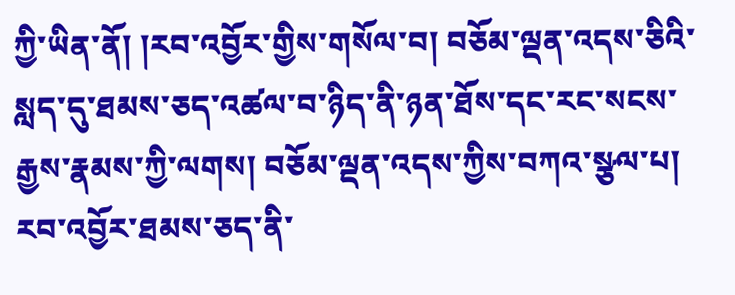ཀྱི་ཡིན་ནོ། །རབ་འབྱོར་གྱིས་གསོལ་བ། བཅོམ་ལྡན་འདས་ཅིའི་སླད་དུ་ཐམས་ཅད་འཚལ་བ་ཉིད་ནི་ཉན་ཐོས་དང་རང་སངས་རྒྱས་རྣམས་ཀྱི་ལགས། བཅོམ་ལྡན་འདས་ཀྱིས་བཀའ་སྩལ་པ། རབ་འབྱོར་ཐམས་ཅད་ནི་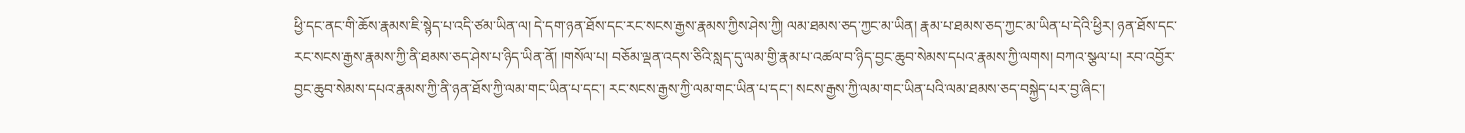ཕྱི་དང་ནང་གི་ཆོས་རྣམས་ཇི་སྙེད་པ་འདི་ཙམ་ཡིན་ལ། དེ་དག་ཉན་ཐོས་དང་རང་སངས་རྒྱས་རྣམས་ཀྱིས་ཤེས་ཀྱི། ལམ་ཐམས་ཅད་ཀྱང་མ་ཡིན། རྣམ་པ་ཐམས་ཅད་ཀྱང་མ་ཡིན་པ་དེའི་ཕྱིར། ཉན་ཐོས་དང་རང་སངས་རྒྱས་རྣམས་ཀྱི་ནི་ཐམས་ཅད་ཤེས་པ་ཉིད་ཡིན་ནོ། །གསོལ་པ། བཅོམ་ལྡན་འདས་ཅིའི་སླད་དུ་ལམ་གྱི་རྣམ་པ་འཚལ་བ་ཉིད་བྱང་ཆུབ་སེམས་དཔའ་རྣམས་ཀྱི་ལགས། བཀའ་སྩལ་པ། རབ་འབྱོར་བྱང་ཆུབ་སེམས་དཔའ་རྣམས་ཀྱི་ནི་ཉན་ཐོས་ཀྱི་ལམ་གང་ཡིན་པ་དང་། རང་སངས་རྒྱས་ཀྱི་ལམ་གང་ཡིན་པ་དང་། སངས་རྒྱས་ཀྱི་ལམ་གང་ཡིན་པའི་ལམ་ཐམས་ཅད་བསྐྱེད་པར་བྱ་ཞིང་།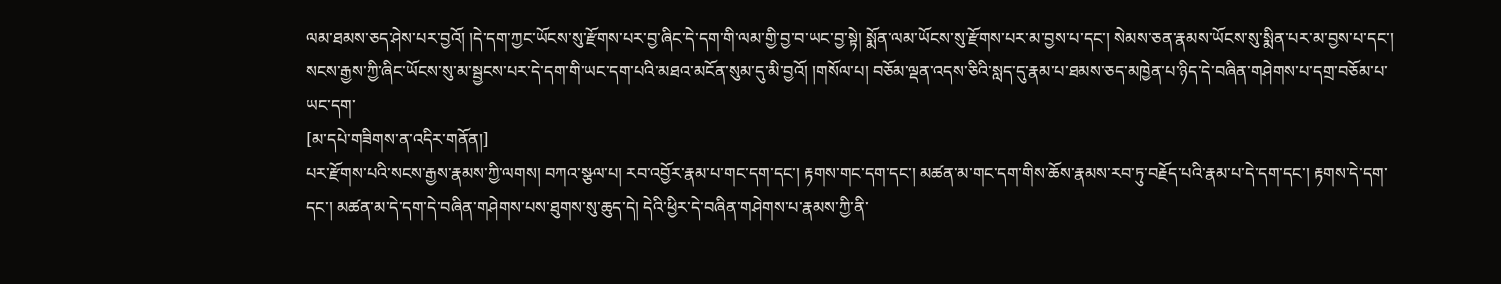ལམ་ཐམས་ཅད་ཤེས་པར་བྱའོ། །དེ་དག་ཀྱང་ཡོངས་སུ་རྫོགས་པར་བྱ་ཞིང་དེ་དག་གི་ལམ་གྱི་བྱ་བ་ཡང་བྱ་སྟེ། སྨོན་ལམ་ཡོངས་སུ་རྫོགས་པར་མ་བྱས་པ་དང་། སེམས་ཅན་རྣམས་ཡོངས་སུ་སྨིན་པར་མ་བྱས་པ་དང་། སངས་རྒྱས་ཀྱི་ཞིང་ཡོངས་སུ་མ་སྦྱངས་པར་དེ་དག་གི་ཡང་དག་པའི་མཐའ་མངོན་སུམ་དུ་མི་བྱའོ། །གསོལ་པ། བཅོམ་ལྡན་འདས་ཅིའི་སླད་དུ་རྣམ་པ་ཐམས་ཅད་མཁྱེན་པ་ཉིད་དེ་བཞིན་གཤེགས་པ་དགྲ་བཅོམ་པ་ཡང་དག་
[མ་དཔེ་གཟིགས་ན་འདིར་གནོན།]
པར་རྫོགས་པའི་སངས་རྒྱས་རྣམས་ཀྱི་ལགས། བཀའ་སྩལ་པ། རབ་འབྱོར་རྣམ་པ་གང་དག་དང་། རྟགས་གང་དག་དང་། མཚན་མ་གང་དག་གིས་ཆོས་རྣམས་རབ་ཏུ་བརྗོད་པའི་རྣམ་པ་དེ་དག་དང་། རྟགས་དེ་དག་དང་། མཚན་མ་དེ་དག་དེ་བཞིན་གཤེགས་པས་ཐུགས་སུ་ཆུད་དེ། དེའི་ཕྱིར་དེ་བཞིན་གཤེགས་པ་རྣམས་ཀྱི་ནི་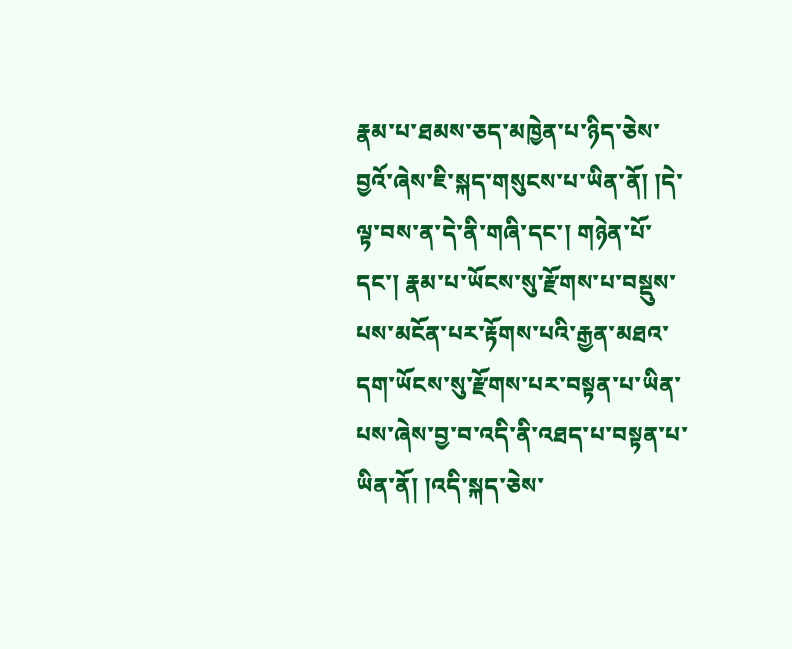རྣམ་པ་ཐམས་ཅད་མཁྱེན་པ་ཉིད་ཅེས་བྱའོ་ཞེས་ཇི་སྐད་གསུངས་པ་ཡིན་ནོ། །དེ་ལྟ་བས་ན་དེ་ནི་གཞི་དང་། གཉེན་པོ་དང་། རྣམ་པ་ཡོངས་སུ་རྫོགས་པ་བསྡུས་པས་མངོན་པར་རྟོགས་པའི་རྒྱན་མཐའ་དག་ཡོངས་སུ་རྫོགས་པར་བསྟན་པ་ཡིན་པས་ཞེས་བྱ་བ་འདི་ནི་འཐད་པ་བསྟན་པ་ཡིན་ནོ། །འདི་སྐད་ཅེས་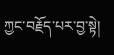ཀྱང་བརྗོད་པར་བྱ་སྟེ།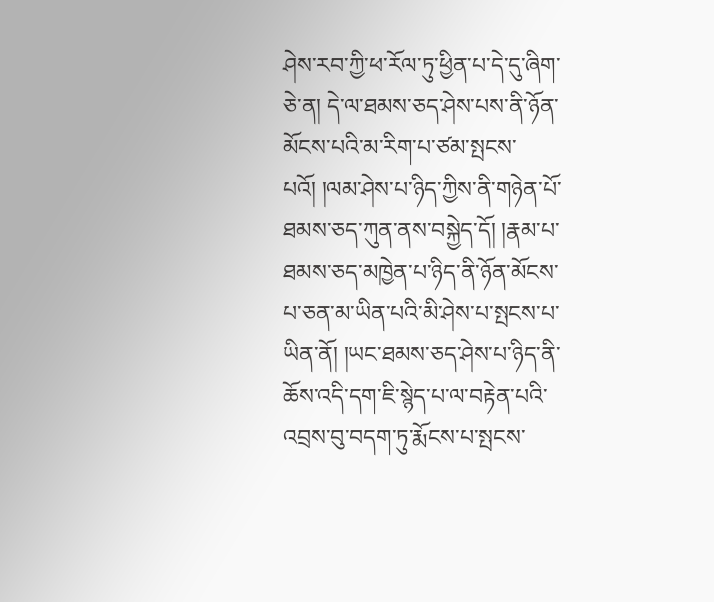ཤེས་རབ་ཀྱི་ཕ་རོལ་ཏུ་ཕྱིན་པ་དེ་དུ་ཞིག་ཅེ་ན། དེ་ལ་ཐམས་ཅད་ཤེས་པས་ནི་ཉོན་མོངས་པའི་མ་རིག་པ་ཙམ་སྤངས་པའོ། །ལམ་ཤེས་པ་ཉིད་ཀྱིས་ནི་གཉེན་པོ་ཐམས་ཅད་ཀུན་ནས་བསྐྱེད་དོ། །རྣམ་པ་ཐམས་ཅད་མཁྱེན་པ་ཉིད་ནི་ཉོན་མོངས་པ་ཅན་མ་ཡིན་པའི་མི་ཤེས་པ་སྤངས་པ་ཡིན་ནོ། །ཡང་ཐམས་ཅད་ཤེས་པ་ཉིད་ནི་ཆོས་འདི་དག་ཇི་སྙེད་པ་ལ་བརྟེན་པའི་འབྲས་བུ་བདག་ཏུ་རྨོངས་པ་སྤངས་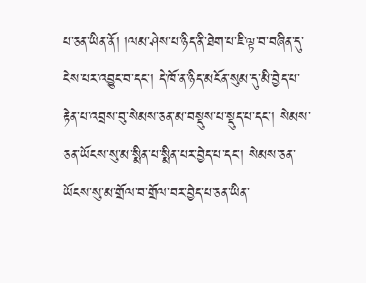པ་ཅན་ཡིན་ནོ། །ལམ་ཤེས་པ་ཉིད་ནི་ཐེག་པ་ཇི་ལྟ་བ་བཞིན་དུ་ངེས་པར་འབྱུང་བ་དང་། དེ་ཁོ་ན་ཉིད་མངོན་སུམ་དུ་མི་བྱེད་པ་རྟེན་པ་འབྲས་བུ་སེམས་ཅན་མ་བསྡུས་པ་སྡུད་པ་དང་། སེམས་ཅན་ཡོངས་སུ་མ་སྨིན་པ་སྨིན་པར་བྱེད་པ་དང་། སེམས་ཅན་ཡོངས་སུ་མ་གྲོལ་བ་གྲོལ་བར་བྱེད་པ་ཅན་ཡིན་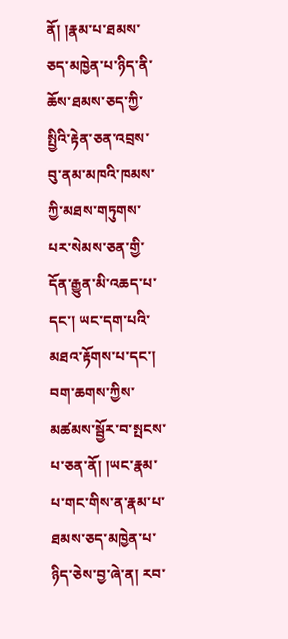ནོ། །རྣམ་པ་ཐམས་ཅད་མཁྱེན་པ་ཉིད་ནི་ཆོས་ཐམས་ཅད་ཀྱི་སྤྱིའི་རྟེན་ཅན་འབྲས་བུ་ནམ་མཁའི་ཁམས་ཀྱི་མཐས་གཏུགས་པར་སེམས་ཅན་གྱི་དོན་རྒྱུན་མི་འཆད་པ་དང་། ཡང་དག་པའི་མཐའ་རྟོགས་པ་དང་། བག་ཆགས་ཀྱིས་མཚམས་སྦྱོར་བ་སྤངས་པ་ཅན་ནོ། །ཡང་རྣམ་པ་གང་གིས་ན་རྣམ་པ་ཐམས་ཅད་མཁྱེན་པ་ཉིད་ཅེས་བྱ་ཞེ་ན། རབ་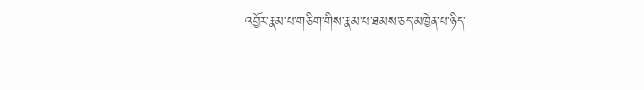འབྱོར་རྣམ་པ་གཅིག་གིས་རྣམ་པ་ཐམས་ཅད་མཁྱེན་པ་ཉིད་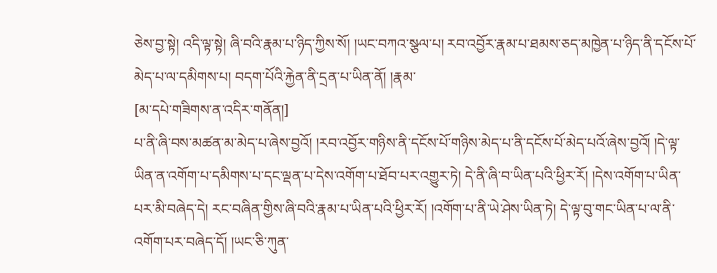ཅེས་བྱ་སྟེ། འདི་ལྟ་སྟེ། ཞི་བའི་རྣམ་པ་ཉིད་ཀྱིས་སོ། །ཡང་བཀའ་སྩལ་པ། རབ་འབྱོར་རྣམ་པ་ཐམས་ཅད་མཁྱེན་པ་ཉིད་ནི་དངོས་པོ་མེད་པ་ལ་དམིགས་པ། བདག་པོའི་རྐྱེན་ནི་དྲན་པ་ཡིན་ནོ། །རྣམ་
[མ་དཔེ་གཟིགས་ན་འདིར་གནོན།]
པ་ནི་ཞི་བས་མཚན་མ་མེད་པ་ཞེས་བྱའོ། །རབ་འབྱོར་གཉིས་ནི་དངོས་པོ་གཉིས་མེད་པ་ནི་དངོས་པོ་མེད་པའོ་ཞེས་བྱའོ། །དེ་ལྟ་ཡིན་ན་འགོག་པ་དམིགས་པ་དང་ལྡན་པ་དེས་འགོག་པ་ཐོབ་པར་འགྱུར་ཏེ། དེ་ནི་ཞི་བ་ཡིན་པའི་ཕྱིར་རོ། །དེས་འགོག་པ་ཡིན་པར་མི་བཞེད་དེ། རང་བཞིན་གྱིས་ཞི་བའི་རྣམ་པ་ཡིན་པའི་ཕྱིར་རོ། །འགོག་པ་ནི་ཡེ་ཤེས་ཡིན་ཏེ། དེ་ལྟ་བུ་གང་ཡིན་པ་ལ་ནི་འགོག་པར་བཞེད་དོ། །ཡང་ཅི་ཀུན་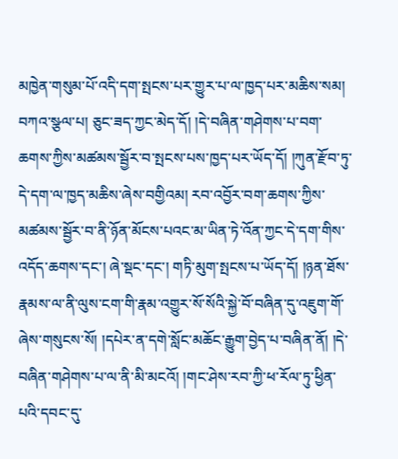མཁྱེན་གསུམ་པོ་འདི་དག་སྤངས་པར་གྱུར་པ་ལ་ཁྱད་པར་མཆིས་སམ། བཀའ་སྩལ་པ། ཅུང་ཟད་ཀྱང་མེད་དོ། །དེ་བཞིན་གཤེགས་པ་བག་ཆགས་ཀྱིས་མཚམས་སྦྱོར་བ་སྤངས་པས་ཁྱད་པར་ཡོད་དོ། །ཀུན་རྫོབ་ཏུ་དེ་དག་ལ་ཁྱད་མཆིས་ཞེས་བགྱིའམ། རབ་འབྱོར་བག་ཆགས་ཀྱིས་མཚམས་སྦྱོར་བ་ནི་ཉོན་མོངས་པའང་མ་ཡིན་ཏེ་འོན་ཀྱང་དེ་དག་གིས་འདོད་ཆགས་དང་། ཞེ་སྡང་དང་། གཏི་མུག་སྤངས་པ་ཡོད་དོ། །ཉན་ཐོས་རྣམས་ལ་ནི་ལུས་ངག་གི་རྣམ་འགྱུར་སོ་སོའི་སྐྱེ་བོ་བཞིན་དུ་འཇུག་གོ་ཞེས་གསུངས་སོ། །དཔེར་ན་དགེ་སློང་མཆོང་རྒྱུག་བྱེད་པ་བཞིན་ནོ། །དེ་བཞིན་གཤེགས་པ་ལ་ནི་མི་མངའོ། །གང་ཤེས་རབ་ཀྱི་ཕ་རོལ་ཏུ་ཕྱིན་པའི་དབང་དུ་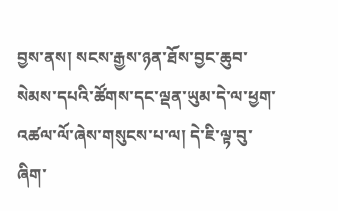བྱས་ནས། སངས་རྒྱས་ཉན་ཐོས་བྱང་ཆུབ་སེམས་དཔའི་ཚོགས་དང་ལྡན་ཡུམ་དེ་ལ་ཕྱག་འཚལ་ལོ་ཞེས་གསུངས་པ་ལ། དེ་ཇི་ལྟ་བུ་ཞིག་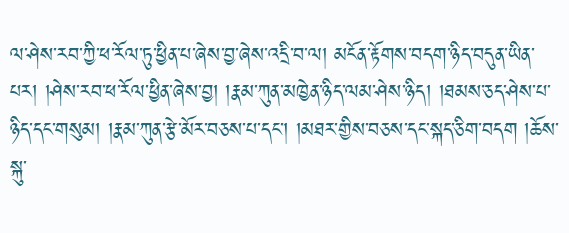ལ་ཤེས་རབ་ཀྱི་ཕ་རོལ་ཏུ་ཕྱིན་པ་ཞེས་བྱ་ཞེས་འདྲི་བ་ལ། མངོན་རྟོགས་བདག་ཉིད་བདུན་ཡིན་པར། །ཤེས་རབ་ཕ་རོལ་ཕྱིན་ཞེས་བྱ། །རྣམ་ཀུན་མཁྱེན་ཉིད་ལམ་ཤེས་ཉིད། །ཐམས་ཅད་ཤེས་པ་ཉིད་དང་གསུམ། །རྣམ་ཀུན་རྩེ་མོར་བཅས་པ་དང་། །མཐར་གྱིས་བཅས་དང་སྐད་ཅིག་བདག །ཆོས་སྐུ་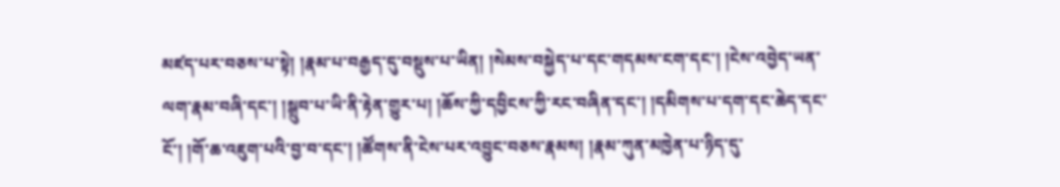མཛད་པར་བཅས་པ་སྟེ། །རྣམ་པ་བརྒྱད་དུ་བསྡུས་པ་ཡིན། །སེམས་བསྐྱེད་པ་དང་གདམས་ངག་དང་། །ངེས་འབྱེད་ཡན་ལག་རྣམ་བཞི་དང་། །སྒྲུབ་པ་ཡི་ནི་རྟེན་གྱུར་པ། །ཆོས་ཀྱི་དབྱིངས་ཀྱི་རང་བཞིན་དང་། །དམིགས་པ་དག་དང་ཆེད་དང་ངོ་། །གོ་ཆ་འཇུག་པའི་བྱ་བ་དང་། །ཚོགས་ནི་ངེས་པར་འབྱུང་བཅས་རྣམས། །རྣམ་ཀུན་མཁྱེན་པ་ཉིད་དུ་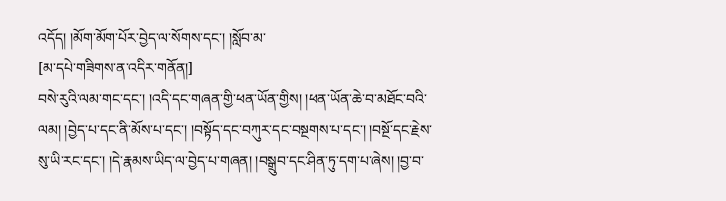འདོད། །མོག་མོག་པོར་བྱེད་ལ་སོགས་དང་། །སློབ་མ་
[མ་དཔེ་གཟིགས་ན་འདིར་གནོན།]
བསེ་རུའི་ལམ་གང་དང་། །འདི་དང་གཞན་གྱི་ཕན་ཡོན་གྱིས། །ཕན་ཡོན་ཆེ་བ་མཐོང་བའི་ལམ། །བྱེད་པ་དང་ནི་མོས་པ་དང་། །བསྟོད་དང་བཀུར་དང་བསྔགས་པ་དང་། །བསྔོ་དང་རྗེས་སུ་ཡི་རང་དང་། །དེ་རྣམས་ཡིད་ལ་བྱེད་པ་གཞན། །བསྒྲུབ་དང་ཤིན་ཏུ་དག་པ་ཞེས། །བྱ་བ་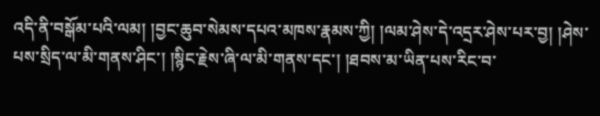འདི་ནི་བསྒོམ་པའི་ལམ། །བྱང་ཆུབ་སེམས་དཔའ་མཁས་རྣམས་ཀྱི། །ལམ་ཤེས་དེ་འདྲར་ཤེས་པར་བྱ། །ཤེས་པས་སྲིད་ལ་མི་གནས་ཤིང་། །སྙིང་རྗེས་ཞི་ལ་མི་གནས་དང་། །ཐབས་མ་ཡིན་པས་རིང་བ་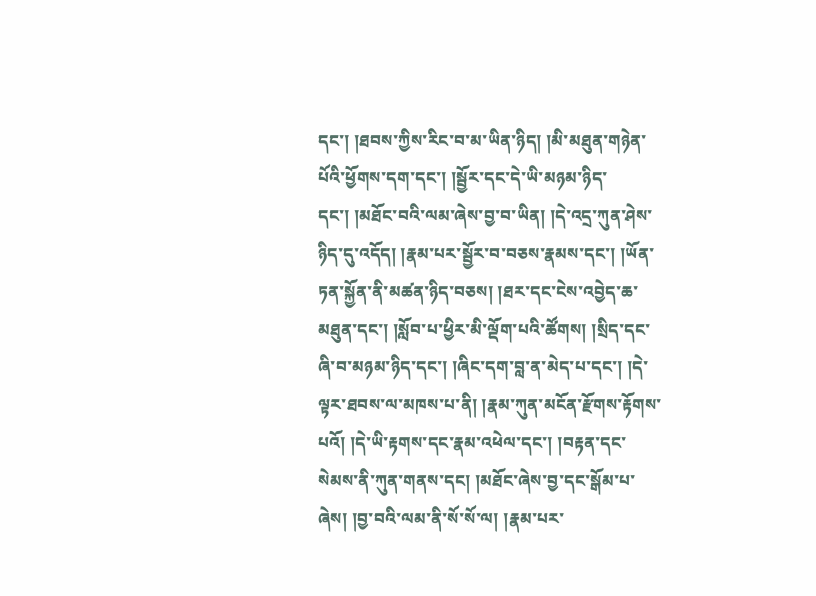དང་། །ཐབས་ཀྱིས་རིང་བ་མ་ཡིན་ཉིད། །མི་མཐུན་གཉེན་པོའི་ཕྱོགས་དག་དང་། །སྦྱོར་དང་དེ་ཡི་མཉམ་ཉིད་དང་། །མཐོང་བའི་ལམ་ཞེས་བྱ་བ་ཡིན། །དེ་འདྲ་ཀུན་ཤེས་ཉིད་དུ་འདོད། །རྣམ་པར་སྦྱོར་བ་བཅས་རྣམས་དང་། །ཡོན་ཏན་སྐྱོན་ནི་མཚན་ཉིད་བཅས། །ཐར་དང་ངེས་འབྱེད་ཆ་མཐུན་དང་། །སློབ་པ་ཕྱིར་མི་ལྡོག་པའི་ཚོགས། །སྲིད་དང་ཞི་བ་མཉམ་ཉིད་དང་། །ཞིང་དག་བླ་ན་མེད་པ་དང་། །དེ་ལྟར་ཐབས་ལ་མཁས་པ་ནི། །རྣམ་ཀུན་མངོན་རྫོགས་རྟོགས་པའོ། །དེ་ཡི་རྟགས་དང་རྣམ་འཕེལ་དང་། །བརྟན་དང་སེམས་ནི་ཀུན་གནས་དང། །མཐོང་ཞེས་བྱ་དང་སྒོམ་པ་ཞེས། །བྱ་བའི་ལམ་ནི་སོ་སོ་ལ། །རྣམ་པར་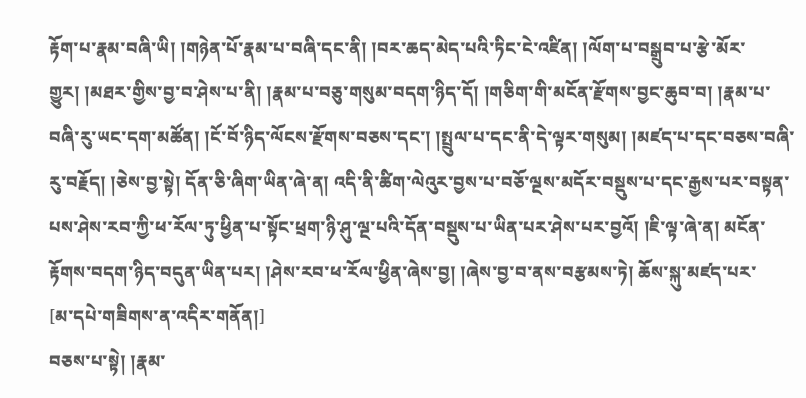རྟོག་པ་རྣམ་བཞི་ཡི། །གཉེན་པོ་རྣམ་པ་བཞི་དང་ནི། །བར་ཆད་མེད་པའི་ཏིང་ངེ་འཛིན། །ལོག་པ་བསྒྲུབ་པ་རྩེ་མོར་གྱུར། །མཐར་གྱིས་བྱ་བ་ཤེས་པ་ནི། །རྣམ་པ་བཅུ་གསུམ་བདག་ཉིད་དོ། །གཅིག་གི་མངོན་རྫོགས་བྱང་ཆུབ་བ། །རྣམ་པ་བཞི་རུ་ཡང་དག་མཚོན། །ངོ་བོ་ཉིད་ལོངས་རྫོགས་བཅས་དང་། །སྤྲུལ་པ་དང་ནི་དེ་ལྟར་གསུམ། །མཛད་པ་དང་བཅས་བཞི་རུ་བརྗོད། །ཅེས་བྱ་སྟེ། དོན་ཅི་ཞིག་ཡིན་ཞེ་ན། འདི་ནི་ཚིག་ལེའུར་བྱས་པ་བཅོ་ལྔས་མདོར་བསྡུས་པ་དང་རྒྱས་པར་བསྟན་པས་ཤེས་རབ་ཀྱི་ཕ་རོལ་ཏུ་ཕྱིན་པ་སྟོང་ཕྲག་ཉི་ཤུ་ལྔ་པའི་དོན་བསྡུས་པ་ཡིན་པར་ཤེས་པར་བྱའོ། །ཇི་ལྟ་ཞེ་ན། མངོན་རྟོགས་བདག་ཉིད་བདུན་ཡིན་པར། །ཤེས་རབ་ཕ་རོལ་ཕྱིན་ཞེས་བྱ། །ཞེས་བྱ་བ་ནས་བརྩམས་ཏེ། ཆོས་སྐུ་མཛད་པར་
[མ་དཔེ་གཟིགས་ན་འདིར་གནོན།]
བཅས་པ་སྟེ། །རྣམ་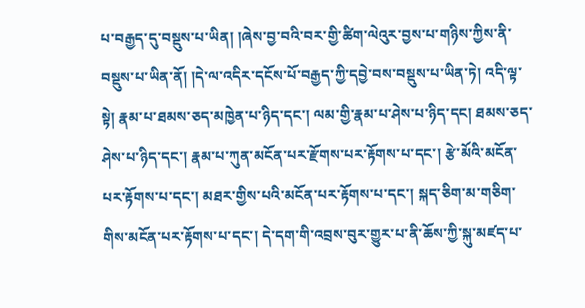པ་བརྒྱད་དུ་བསྡུས་པ་ཡིན། །ཞེས་བྱ་བའི་བར་གྱི་ཚིག་ལེའུར་བྱས་པ་གཉིས་ཀྱིས་ནི་བསྡུས་པ་ཡིན་ནོ། །དེ་ལ་འདིར་དངོས་པོ་བརྒྱད་ཀྱི་དབྱེ་བས་བསྡུས་པ་ཡིན་ཏེ། འདི་ལྟ་སྟེ། རྣམ་པ་ཐམས་ཅད་མཁྱེན་པ་ཉིད་དང་། ལམ་གྱི་རྣམ་པ་ཤེས་པ་ཉིད་དང། ཐམས་ཅད་ཤེས་པ་ཉིད་དང་། རྣམ་པ་ཀུན་མངོན་པར་རྫོགས་པར་རྟོགས་པ་དང་། རྩེ་མོའི་མངོན་པར་རྟོགས་པ་དང་། མཐར་གྱིས་པའི་མངོན་པར་རྟོགས་པ་དང་། སྐད་ཅིག་མ་གཅིག་གིས་མངོན་པར་རྟོགས་པ་དང་། དེ་དག་གི་འབྲས་བུར་གྱུར་པ་ནི་ཆོས་ཀྱི་སྐུ་མཛད་པ་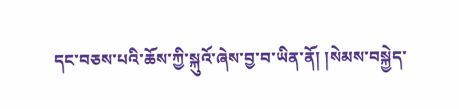དང་བཅས་པའི་ཆོས་ཀྱི་སྐུའོ་ཞེས་བྱ་བ་ཡིན་ནོ། །སེམས་བསྐྱེད་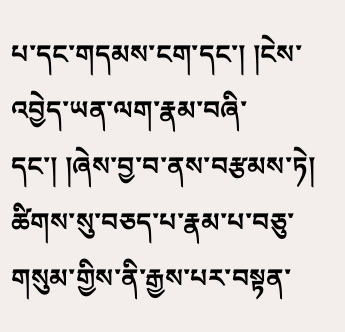པ་དང་གདམས་ངག་དང་། །ངེས་འབྱེད་ཡན་ལག་རྣམ་བཞི་དང་། །ཞེས་བྱ་བ་ནས་བརྩམས་ཏེ། ཚིགས་སུ་བཅད་པ་རྣམ་པ་བཅུ་གསུམ་གྱིས་ནི་རྒྱས་པར་བསྟན་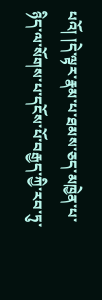པའོ། །དེ་ལྟར་རྣམ་པ་ཐམས་ཅད་མཁྱེན་པ་ཉིད་ལ་སོགས་པ་དངོས་པོ་བརྒྱད་ཀྱི་རབ་ཏུ་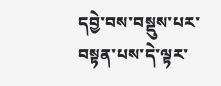དབྱེ་བས་བསྡུས་པར་བསྟན་པས་དེ་ལྟར་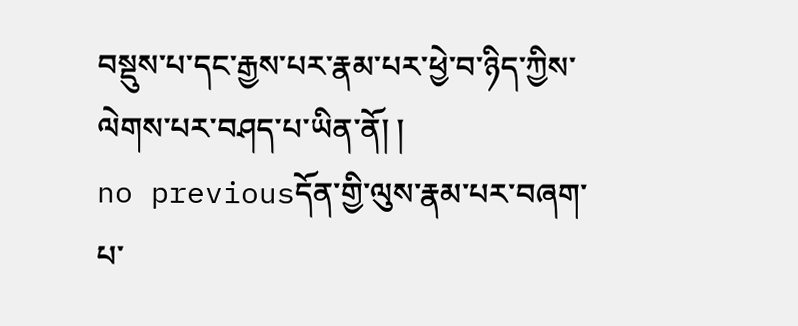བསྡུས་པ་དང་རྒྱས་པར་རྣམ་པར་ཕྱེ་བ་ཉིད་ཀྱིས་ལེགས་པར་བཤད་པ་ཡིན་ནོ། །
no previousདོན་གྱི་ལུས་རྣམ་པར་བཞག་པ་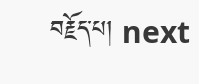བརྗོད་པ། next